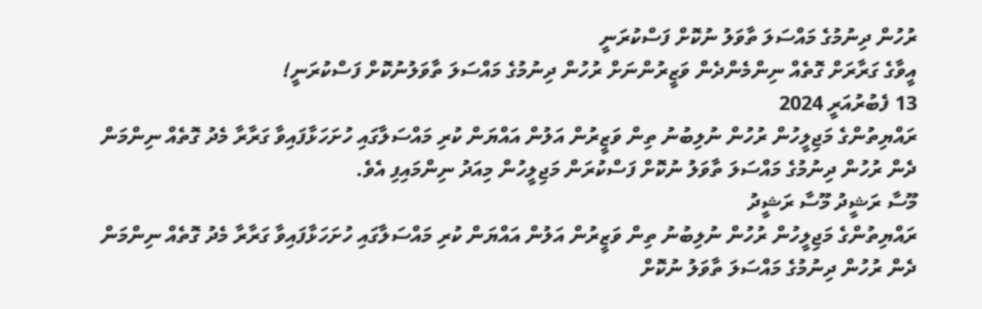ރުހުން ދިނުމުގެ މައްސަލަ ތާވަލު ނުކޮށް ފަސްކުރަނީ
އީވާގެ ގަރާރަށް ގޮތެއް ނިންމެންދެން ވަޒީރުންނަށް ރުހުން ދިނުމުގެ މައްސަލަ ތާވަލުނުކޮށް ފަސްކުރަނީ!
13 ފެބުރުއަރީ 2024
ރައްޔިތުންގެ މަޖިލީހުން ރުހުން ނުލިބުނު ތިން ވަޒީރުން އަލުން އައްޔަން ކުރި މައްސަލާގައި ހުށަހަޅާފައިވާ ގަރާރާ މެދު ގޮތެއް ނިންމަން ދެން ރުހުން ދިނުމުގެ މައްސަލަ ތާވަލު ނުކޮށް ފަސްކުރަން މަޖިލީހުން މިއަދު ނިންމައިފި އެވެ.
މޫސާ ރަޝީދު މޫސާ ރަޝީދު
ރައްޔިތުންގެ މަޖިލީހުން ރުހުން ނުލިބުނު ތިން ވަޒީރުން އަލުން އައްޔަން ކުރި މައްސަލާގައި ހުށަހަޅާފައިވާ ގަރާރާ މެދު ގޮތެއް ނިންމަން ދެން ރުހުން ދިނުމުގެ މައްސަލަ ތާވަލު ނުކޮށް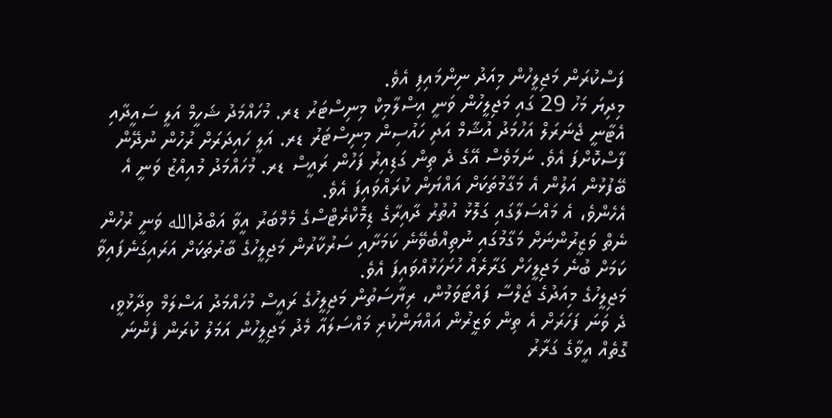ފަސްކުރަން މަޖިލީހުން މިއަދު ނިންމައިފި އެވެ.
މިދިޔަ މަހު 29 ގައި މަޖިލީހުން ވަނީ އިސްލާމިކް މިނިސްޓަރު ޑރ. މުހައްމަދު ޝަހީމް އަލީ ސައީދާއި އެޓާނީ ޖެނަރަލް އަހުމަދު އުޝާމް އަދި ހައުސިން މިނިސްޓަރު ޑރ. އަލީ ހައިދަރަށް ރުހުން ނުދޭން ފާސްކޮށްފަ އެވެ. ނަމަވެސް އޭގެ ދެ ތިން ގަޑިއިރު ފަހުން ރައީސް ޑރ. މުހައްމަދު މުއިއްޒު ވަނީ އެ ބޭފުޅުން އަލުން އެ މަގާމުތަކަށް އައްޔަން ކުރައްވައިފަ އެވެ.
އެހެންވެ، އެ މައްސަލާގައި ގަލޮޅު އުތުރު ދާއިރާގެ ޑިމޮކްރެޓްސްގެ މެމްބަރު އީވާ އަބްދުالله ވަނީ ރުހުން ނެތް ވަޒީރުންނަށް މަގާމުގައި ނުތިއްބެވޭނެ ކަމަށާއި ސަރުކާރުން މަޖިލީހުގެ ބާރުތަކަށް އަރައިގަނެފައިވާ ކަމަށް ބުނެ މަޖިލީހަށް ގަރާރެއް ހުށަހަޅުއްވައިފަ އެވެ.
މަޖިލީހުގެ މިއަދުގެ ޖަލްސާ ފައްޓަވަމުން، ރިޔާސަތުން މަޖިލީހުގެ ރައީސް މުހައްމަދު އަސްލަމް ވިދާޅުވީ، ދެ ވަނަ ފަހަރަށް އެ ތިން ވަޒީރުން އައްޔަންކުރި މައްސަލައާ މެދު މަޖިލީހުން އަމަލު ކުރަން ފެންނަ ގޮތެއް އީވާގެ ގަރާރު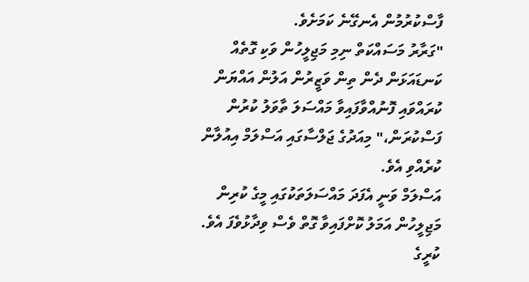ފާސްކުރުމުން އެނގޭނެ ކަމަށެވެ.
"ގަރާރު މަސައްކަތް ނިމި މަޖިލީހުން ވަކި ގޮތެއް ކަނޑައަޅަން ދެން ތިން ވަޒީރުން އަލުން އައްޔަން ކުރައްވައި ފޮނުއްވާފައިވާ މައްސަލަ ތާވަލު ކުރުން ފަސްކުރަން،" މިއަދުގެ ޖަލްސާގައި އަސްލަމް އިއުލާން ކުރެއްވި އެވެ.
އަސްލަމް ވަނީ އެފަދަ މައްސަލަތަކުގައި މީގެ ކުރިން މަޖިލީހުން އަމަލު ކޮށްފައިވާ ގޮތް ވެސް ވިދާޅުވެފަ އެވެ.
ކުރީގެ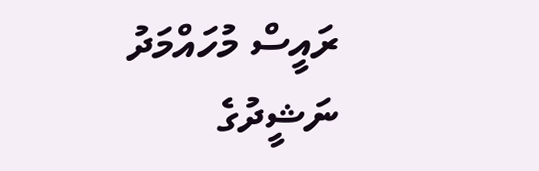ރައީސް މުހައްމަދު ނަޝީދުގެ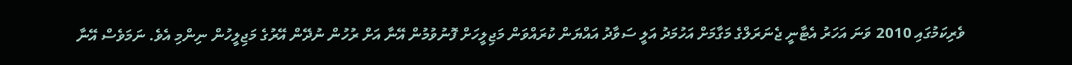ވެރިކަމުގައި 2010 ވަނަ އަހަރު އެޓާނީ ޖެނަރަލްގެ މަގާމަށް އަހުމަދު އަލީ ސަވާދު އައްޔަން ކުރައްވަން މަޖިލީހަށް ފޮނުވުމުން އޭނާ އަށް ރުހުން ނުދޭން އޭރުގެ މަޖިލީހުން ނިންމި އެވެ. ނަމަވެސް އޭނާ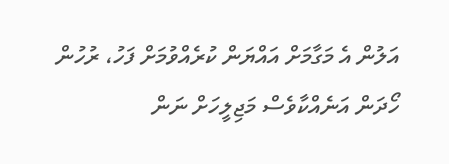އަލުން އެ މަގާމަށް އައްޔަން ކުރެއްވުމަށް ފަހު، ރުހުން ހޯދަން އަނެއްކާވެސް މަޖިލީހަށް ނަން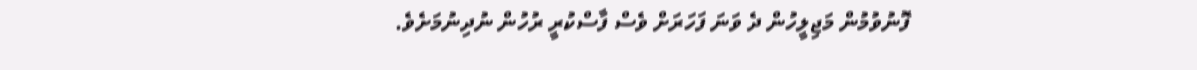ފޮނުވުމުން މަޖިލީހުން ދެ ވަނަ ފަހަރަށް ވެސް ފާސްކުރީ ރުހުން ނުދިނުމަށެވެ.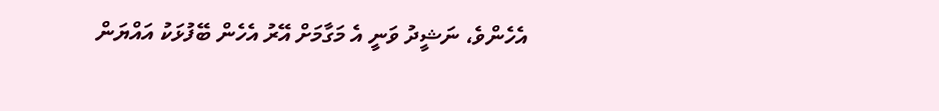އެހެންވެ، ނަޝީދު ވަނީ އެ މަގާމަށް އޭރު އެހެން ބޭފުޅަކު އައްޔަން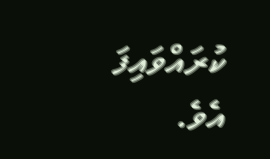ކުރައްވައިފަ އެވެ.